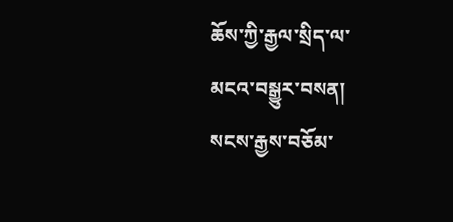ཆོས་ཀྱི་རྒྱལ་སྲིད་ལ་མངའ་བསྒྱུར་བསན། སངས་རྒྱས་བཅོམ་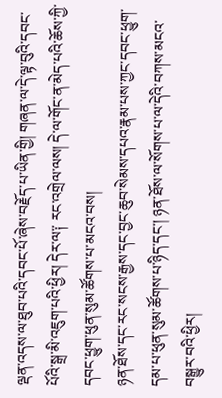ལྡན་འདས་ལ་ཐུབ་པའི་དབང་པོ་ཞེས་བརྗོད་པ་ཡིན་གྱི། གཞན་ལ་དེ་ལྟ་བུའི་དབང་པོའི་སྒྲ་མི་འཇུག་པའི་ཕྱིར། དེར་ལ༑ རང་འགྲེལ་ལས། དེ་ལ་གོང་ན་མེད་པའི་ཆོས་ཀྱི་དབང་ཕྱུག་ཕུན་སུམ་ཚོགས་པ་མངའ་བས།
ཉན་ཐོས་དང་རང་སངས་རྒྱས་དང་བྱང་ཆུབ་སེམས་དཔའ་རྣམ་པས་ཀྱང་དབང་ཕྱུག་དམ་པ་ཕུན་སུམ་ཚོགས་པ་ཉིད་དང་། ཉན་ཐོས་ལ་སོགས་པ་ལ་དེའི་བཀས་མངའ་བསྒྱུར་བའི་ཕྱིར།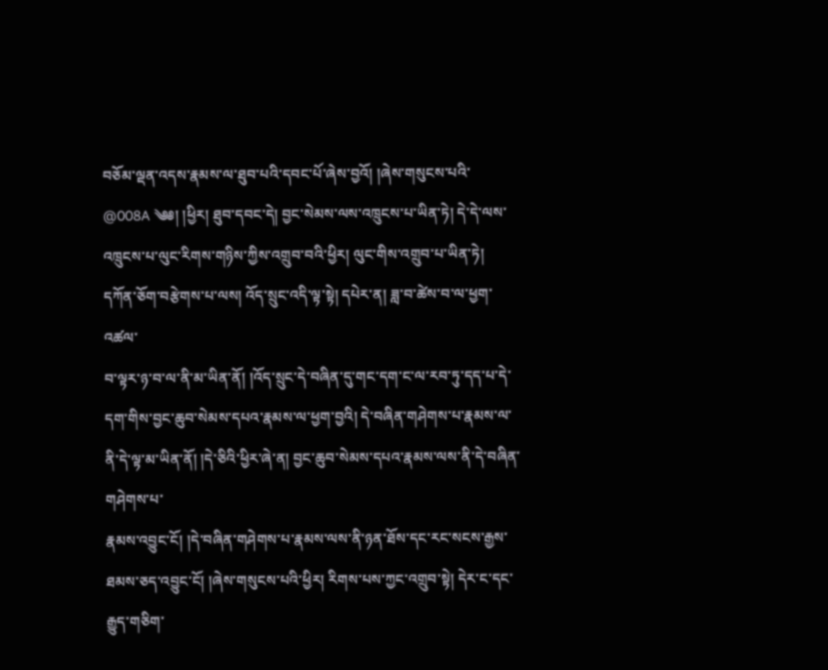བཅོམ་ལྡན་འདས་རྣམས་ལ་ཐུབ་པའི་དབང་པོ་ཞེས་བྱའོ། །ཞེས་གསུངས་པའི་
@008A ༄༅། །ཕྱིར། ཐུབ་དབང་དེ། བྱང་སེམས་ལས་འཁྲུངས་པ་ཡིན་ཏེ། དེ་དེ་ལས་འཁྲུངས་པ་ལུང་རིགས་གཉིས་ཀྱིས་འགྲུབ་བའི་ཕྱིར། ལུང་གིས་འགྲུབ་པ་ཡིན་ཏེ། དཀོན་ཅོག་བརྩེགས་པ་ལས། འོད་སྲུང་འདི་ལྟ་སྟེ། དཔེར་ན། ཟླ་བ་ཚེས་བ་ལ་ཕྱག་འཚལ་
བ་ལྟར་ཉ་བ་ལ་ནི་མ་ཡིན་ནོ། །འོད་སྲུང་དེ་བཞིན་དུ་གང་དག་ང་ལ་རབ་ཏུ་དད་པ་དེ་དག་གིས་བྱང་ཆུབ་སེམས་དཔའ་རྣམས་ལ་ཕྱག་བྱའི། དེ་བཞིན་གཤེགས་པ་རྣམས་ལ་ནི་དེ་ལྟ་མ་ཡིན་ནོ། །དེ་ཅིའི་ཕྱིར་ཞེ་ན། བྱང་ཆུབ་སེམས་དཔའ་རྣམས་ལས་ནི་དེ་བཞིན་གཤེགས་པ་
རྣམས་འབྱུང་ངོ། །དེ་བཞིན་གཤེགས་པ་རྣམས་ལས་ནི་ཉན་ཐོས་དང་རང་སངས་རྒྱས་ཐམས་ཅད་འབྱུང་ངོ། །ཞེས་གསུངས་པའི་ཕྱིར། རིགས་པས་ཀྱང་འགྲུབ་སྟེ། དེར་ང་དང་རྒྱུད་གཅིག་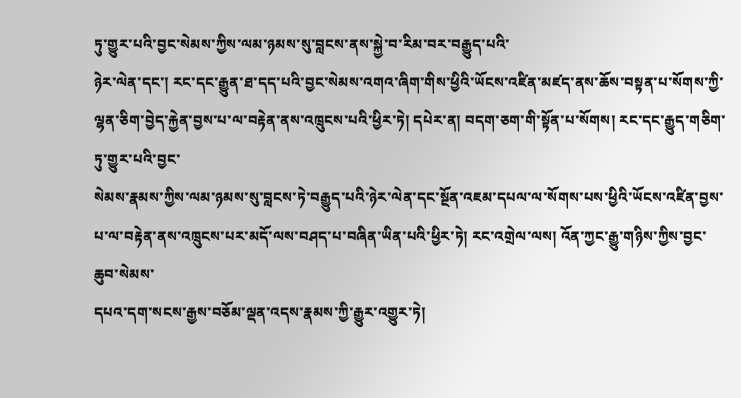ཏུ་གྱུར་པའི་བྱང་སེམས་ཀྱིས་ལམ་ཉམས་སུ་བླངས་ནས་སྐྱེ་བ་རིམ་བར་བརྒྱུད་པའི་
ཉེར་ལེན་དང་། རང་དང་རྒྱུན་ཐ་དད་པའི་བྱང་སེམས་འགའ་ཞིག་གིས་ཕྱིའི་ཡོངས་འཛིན་མཛད་ནས་ཆོས་བསྟན་པ་སོགས་ཀྱི་ལྷན་ཅིག་བྱེད་རྐྱེན་བྱས་པ་ལ་བརྟེན་ནས་འཁྲུངས་པའི་ཕྱིར་ཏེ། དཔེར་ན། བདག་ཅག་གི་སྟོན་པ་སོགས། རང་དང་རྒྱུད་གཅིག་ཏུ་གྱུར་པའི་བྱང་
སེམས་རྣམས་ཀྱིས་ལམ་ཉམས་སུ་བླངས་ཏེ་བརྒྱུད་པའི་ཉེར་ལེན་དང་སྔོན་འཇམ་དཔལ་ལ་སོགས་པས་ཕྱིའི་ཡོངས་འཛིན་བྱས་པ་ལ་བརྟེན་ནས་འཁྲུངས་པར་མདོ་ལས་བཤད་པ་བཞིན་ཡིན་པའི་ཕྱིར་ཏེ། རང་འགྲེལ་ལས། འོན་ཀྱང་རྒྱུ་གཉིས་ཀྱིས་བྱང་ཆུབ་སེམས་
དཔའ་དག་སངས་རྒྱས་བཅོམ་ལྡན་འདས་རྣམས་ཀྱི་རྒྱུར་འགྱུར་ཏེ།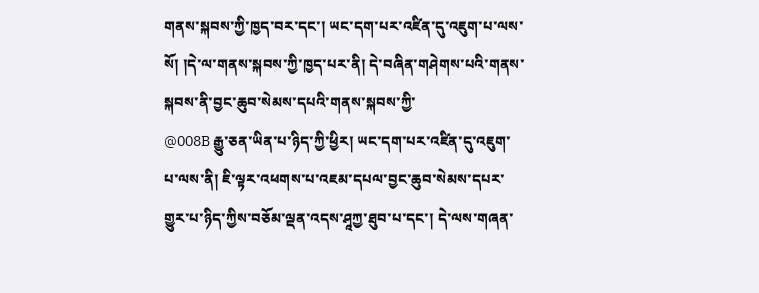གནས་སྐབས་ཀྱི་ཁྱད་བར་དང་། ཡང་དག་པར་འཛིན་དུ་འཇུག་པ་ལས་སོ། །དེ་ལ་གནས་སྐབས་ཀྱི་ཁྱད་པར་ནི། དེ་བཞིན་གཤེགས་པའི་གནས་སྐབས་ནི་བྱང་ཆུབ་སེམས་དཔའི་གནས་སྐབས་ཀྱི་
@008B རྒྱུ་ཅན་ཡིན་པ་ཉིད་ཀྱི་ཕྱིར། ཡང་དག་པར་འཛིན་དུ་འཇུག་པ་ལས་ནི། ཇི་ལྟར་འཕགས་པ་འཇམ་དཔལ་བྱང་ཆུབ་སེམས་དཔར་གྱུར་པ་ཉིད་ཀྱིས་བཅོམ་ལྡན་འདས་ཤཱཀྱ་ཐུབ་པ་དང་། དེ་ལས་གཞན་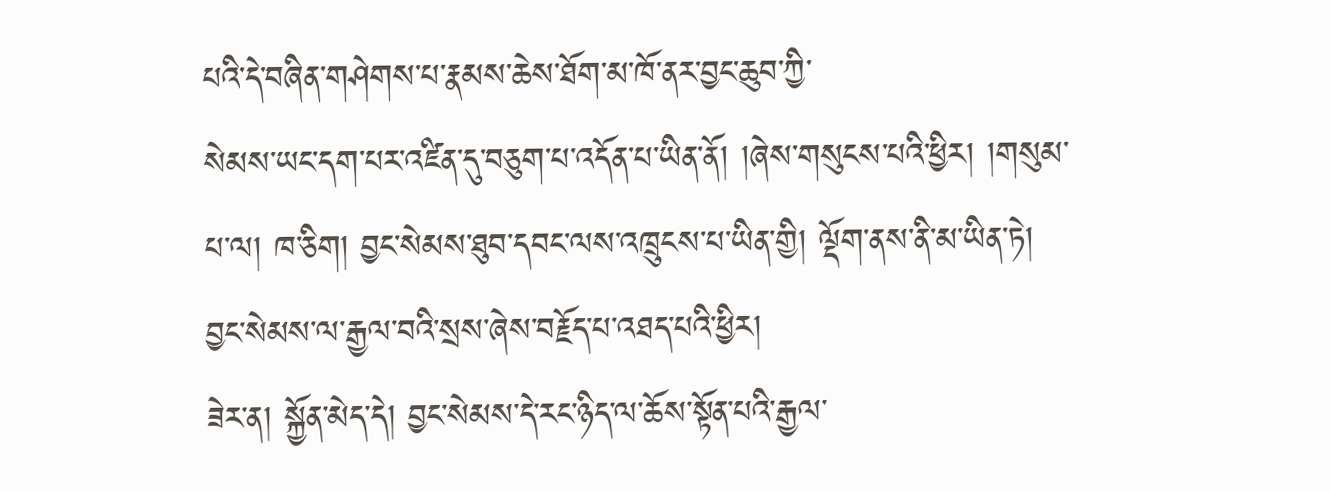པའི་དེ་བཞིན་གཤེགས་པ་རྣམས་ཆེས་ཐོག་མ་ཁོ་ནར་བྱང་ཆུབ་ཀྱི་
སེམས་ཡང་དག་པར་འཛིན་དུ་བཅུག་པ་འདོན་པ་ཡིན་ནོ། །ཞེས་གསུངས་པའི་ཕྱིར། །གསུམ་པ་ལ། ཁ་ཅིག། བྱང་སེམས་ཐུབ་དབང་ལས་འཁྲུངས་པ་ཡིན་གྱི། ལྡོག་ནས་ནི་མ་ཡིན་ཏེ། བྱང་སེམས་ལ་རྒྱལ་བའི་སྲས་ཞེས་བརྗོད་པ་འཐད་པའི་ཕྱིར།
ཟེར་ན། སྐྱོན་མེད་དེ། བྱང་སེམས་དེ་རང་ཉིད་ལ་ཆོས་སྟོན་པའི་རྒྱལ་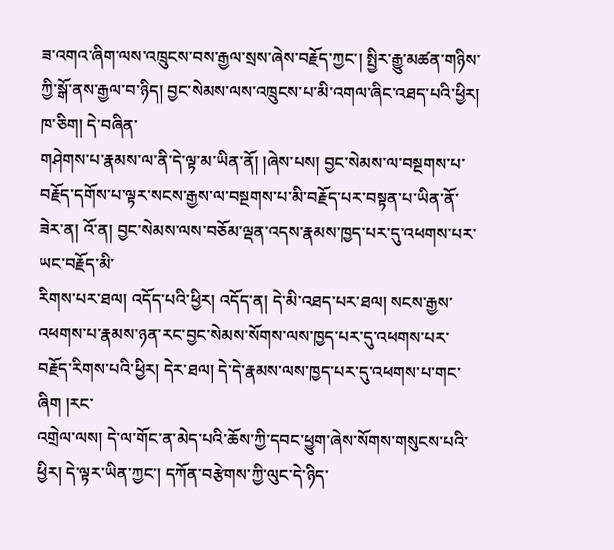ཟ་འགའ་ཞིག་ལས་འཁྲུངས་བས་རྒྱལ་སྲས་ཞེས་བརྗོད་ཀྱང་། སྤྱིར་རྒྱུ་མཚན་གཉིས་ཀྱི་སྒོ་ནས་རྒྱལ་བ་ཉིད། བྱང་སེམས་ལས་འཁྲུངས་པ་མི་འགལ་ཞིང་འཐད་པའི་ཕྱིར། ཁ་ཅིག། དེ་བཞིན་
གཤེགས་པ་རྣམས་ལ་ནི་དེ་ལྟ་མ་ཡིན་ནོ། །ཞེས་པས། བྱང་སེམས་ལ་བསྔགས་པ་བརྗོད་དགོས་པ་ལྟར་སངས་རྒྱས་ལ་བསྔགས་པ་མི་བརྗོད་པར་བསྟན་པ་ཡིན་ནོ་ཟེར་ན། འོ་ན། བྱང་སེམས་ལས་བཅོམ་ལྡན་འདས་རྣམས་ཁྱད་པར་དུ་འཕགས་པར་ཡང་བརྗོད་མི་
རིགས་པར་ཐལ། འདོད་པའི་ཕྱིར། འདོད་ན། དེ་མི་འཐད་པར་ཐལ། སངས་རྒྱས་འཕགས་པ་རྣམས་ཉན་རང་བྱང་སེམས་སོགས་ལས་ཁྱད་པར་དུ་འཕགས་པར་བརྗོད་རིགས་པའི་ཕྱིར། དེར་ཐལ། དེ་དེ་རྣམས་ལས་ཁྱད་པར་དུ་འཕགས་པ་གང་ཞིག །རང་
འགྲེལ་ལས། དེ་ལ་གོང་ན་མེད་པའི་ཆོས་ཀྱི་དབང་ཕྱུག་ཞེས་སོགས་གསུངས་པའི་ཕྱིར། དེ་ལྟར་ཡིན་ཀྱང་། དཀོན་བརྩེགས་ཀྱི་ལུང་དེ་ཉིད་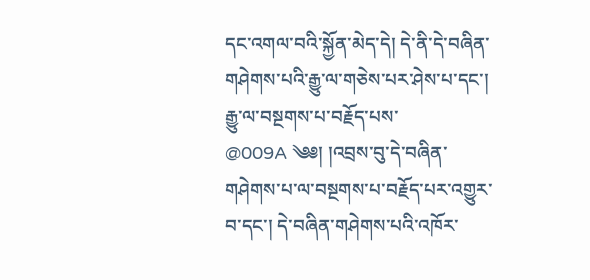དང་འགལ་བའི་སྐྱོན་མེད་དེ། དེ་ནི་དེ་བཞིན་གཤེགས་པའི་རྒྱུ་ལ་གཅེས་པར་ཤེས་པ་དང་། རྒྱུ་ལ་བསྔགས་པ་བརྗོད་པས་
@009A ༄༅། །འབྲས་བུ་དེ་བཞིན་གཤེགས་པ་ལ་བསྔགས་པ་བརྗོད་པར་འགྱུར་བ་དང་། དེ་བཞིན་གཤེགས་པའི་འཁོར་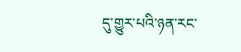དུ་གྱུར་པའི་ཉན་རང་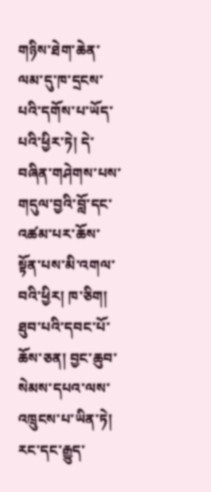གཉིས་ཐེག་ཆེན་ལམ་དུ་ཁ་དྲངས་པའི་དགོས་པ་ཡོད་པའི་ཕྱིར་ཏེ། དེ་བཞིན་གཤེགས་པས་གདུལ་བྱའི་བློ་དང་
འཚམ་པར་ཆོས་སྟོན་པས་མི་འགལ་བའི་ཕྱིར། ཁ་ཅིག། ཐུབ་པའི་དབང་པོ་ཆོས་ཅན། བྱང་ཆུབ་སེམས་དཔའ་ལས་འཁྲུངས་པ་ཡིན་ཏེ། རང་དང་རྒྱུད་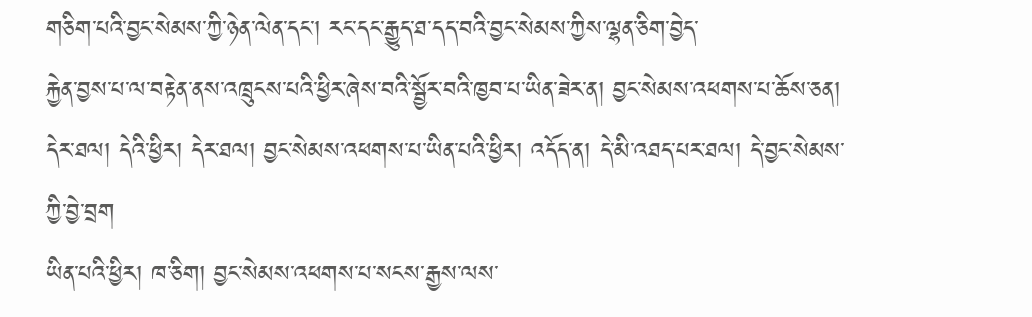གཅིག་པའི་བྱང་སེམས་ཀྱི་ཉེན་ལེན་དང་། རང་དང་རྒྱུད་ཐ་དད་བའི་བྱང་སེམས་ཀྱིས་ལྷན་ཅིག་བྱེད་
རྐྱེན་བྱས་པ་ལ་བརྟེན་ནས་འཁྲུངས་པའི་ཕྱིར་ཞེས་བའི་སྦྱོར་བའི་ཁྱབ་པ་ཡིན་ཟེར་ན། བྱང་སེམས་འཕགས་པ་ཆོས་ཅན། དེར་ཐལ། དེའི་ཕྱིར། དེར་ཐལ། བྱང་སེམས་འཕགས་པ་ཡིན་པའི་ཕྱིར། འདོད་ན། དེ་མི་འཐད་པར་ཐལ། དེ་བྱང་སེམས་ཀྱི་བྱེ་བྲག
ཡིན་པའི་ཕྱིར། ཁ་ཅིག། བྱང་སེམས་འཕགས་པ་སངས་རྒྱས་ལས་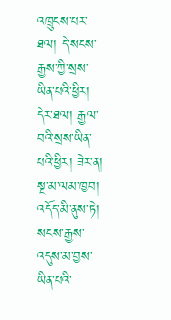འཁྲུངས་པར་ཐལ། དེ་སངས་རྒྱས་ཀྱི་སྲས་ཡིན་པའི་ཕྱིར། དེར་ཐལ། རྒྱལ་བའི་སྲས་ཡིན་པའི་ཕྱིར། ཟེར་ན། སྔ་མ་ལམ་ཁྱབ། འདོད་མི་ནུས་ཏེ། སངས་རྒྱས་འདུས་མ་བྱས་ཡིན་པའི་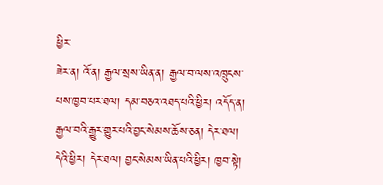ཕྱིར་
ཟེར་ན། འོ་ན། རྒྱལ་སྲས་ཡིན་ན། རྒྱལ་བ་ལས་འཁྲུངས་པས་ཁྱབ་པར་ཐལ། དམ་བཅའ་འཐད་པའི་ཕྱིར། འདོད་ན། རྒྱལ་བའི་རྒྱུར་གྱུར་པའི་བྱང་སེམས་ཆོས་ཅན། དེར་ཐལ། དེའི་ཕྱིར། དེར་ཐལ། བྱང་སེམས་ཡིན་པའི་ཕྱིར། ཁྱབ་སྟེ།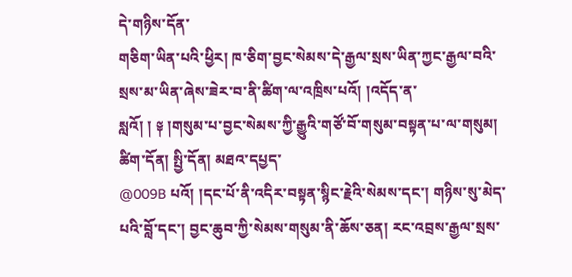དེ་གཉིས་དོན་
གཅིག་ཡིན་པའི་ཕྱིར། ཁ་ཅིག་བྱང་སེམས་དེ་རྒྱལ་སྲས་ཡིན་ཀྱང་རྒྱལ་བའི་སྲས་མ་ཡིན་ཞེས་ཟེར་བ་ནི་ཚིག་ལ་འཁྲིས་པའོ། །འདོད་ན་སླའོ། ། ༈ །གསུམ་པ་བྱང་སེམས་ཀྱི་རྒྱུའི་གཙོ་བོ་གསུམ་བསྟན་པ་ལ་གསུམ། ཚིག་དོན། སྤྱི་དོན། མཐའ་དཔྱད་
@009B པའོ། །དང་པོ་ནི་འདིར་བསྟན་སྙིང་རྗེའི་སེམས་དང་། གཉིས་སུ་མེད་པའི་བློ་དང་། བྱང་ཆུབ་ཀྱི་སེམས་གསུམ་ནི་ཆོས་ཅན། རང་འབྲས་རྒྱལ་སྲས་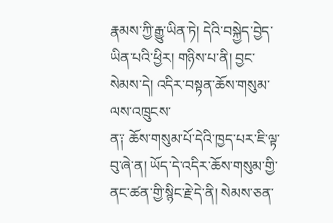རྣམས་ཀྱི་རྒྱུ་ཡིན་ཏེ། དེའི་བསྐྱེད་བྱེད་ཡིན་པའི་ཕྱིར། གཉིས་པ་ནི། བྱང་སེམས་དེ། འདིར་བསྟན་ཆོས་གསུམ་ལས་འཁྲུངས་
ན༑ ཆོས་གསུམ་པོ་དེའི་ཁྱད་པར་ཇི་ལྟ་བུ་ཞེ་ན། ཡོད་དེ་འདིར་ཆོས་གསུམ་གྱི་ནང་ཚན་གྱི་སྙིང་རྗེ་དེ་ནི། སེམས་ཅན་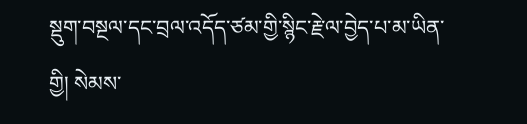སྡུག་བསྔལ་དང་བྲལ་འདོད་ཙམ་གྱི་སྙིང་རྗེ་ལ་བྱེད་པ་མ་ཡིན་གྱི། སེམས་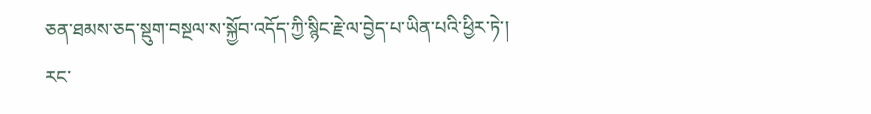ཅན་ཐམས་ཅད་སྡུག་བསྔལ་ས་སྐྱོབ་འདོད་ཀྱི་སྙིང་རྗེ་ལ་བྱེད་པ་ཡིན་པའི་ཕྱིར་ཏེ་།
རང་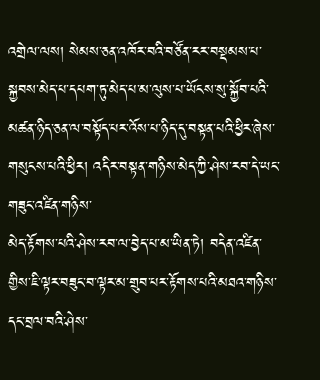འགྲེལ་ལས། སེམས་ཅན་འཁོར་བའི་བཙོན་རར་བསྡམས་པ་སྐྱབས་མེད་པ་དཔག་ཏུ་མེད་པ་མ་ལུས་པ་ཡོངས་སུ་སྐྱོབ་པའི་མཚན་ཉིད་ཅན་ལ་བསྟོད་པར་འོས་པ་ཉིད་དུ་བསྟན་པའི་ཕྱིར་ཞེས་གསུངས་པའི་ཕྱིར། འདིར་བསྟན་གཉིས་མེད་ཀྱི་ཤེས་རབ་དེ་ཡང་གཟུང་འཛིན་གཉིས་
མེད་རྟོགས་པའི་ཤེས་རབ་ལ་བྱེད་པ་མ་ཡིན་ཏེ། བདེན་འཛིན་གྱིས་ཇི་ལྟར་བཟུང་བ་ལྟར་མ་གྲུབ་པར་རྟོགས་པའི་མཐའ་གཉིས་དང་བྲལ་བའི་ཤེས་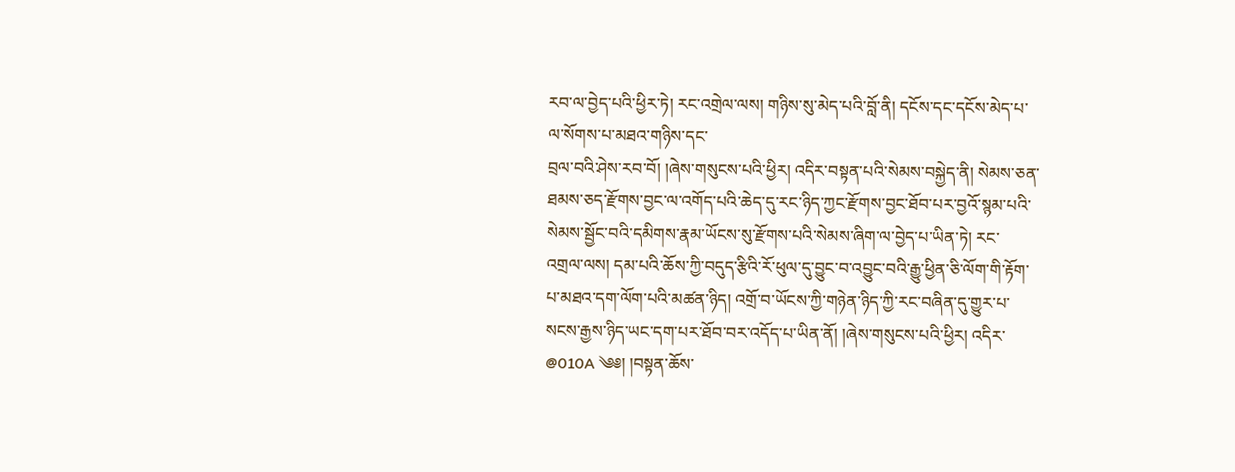རབ་ལ་བྱེད་པའི་ཕྱིར་ཏེ། རང་འགྲེལ་ལས། གཉིས་སུ་མེད་པའི་བློ་ནི། དངོས་དང་དངོས་མེད་པ་ལ་སོགས་པ་མཐའ་གཉིས་དང་
བྲལ་བའི་ཤེས་རབ་བོ། །ཞེས་གསུངས་པའི་ཕྱིར། འདིར་བསྟན་པའི་སེམས་བསྐྱེད་ནི། སེམས་ཅན་ཐམས་ཅད་རྫོགས་བྱང་ལ་འགོད་པའི་ཆེད་དུ་རང་ཉིད་ཀྱང་རྫོགས་བྱང་ཐོབ་པར་བྱའོ་སྙམ་པའི་སེམས་སྦྱོང་བའི་དམིགས་རྣམ་ཡོངས་སུ་རྫོགས་པའི་སེམས་ཞིག་ལ་བྱེད་པ་ཡིན་ཏེ། རང་
འགྲལ་ལས། དམ་པའི་ཆོས་ཀྱི་བདུད་རྩིའི་རོ་ཕུལ་དུ་བྱུང་བ་འབྱུང་བའི་རྒྱུ་ཕྱིན་ཅི་ལོག་གི་རྟོག་པ་མཐའ་དག་ལོག་པའི་མཚན་ཉིད། འགྲོ་བ་ཡོངས་ཀྱི་གཉེན་ཉིད་ཀྱི་རང་བཞིན་དུ་གྱུར་པ་སངས་རྒྱས་ཉིད་ཡང་དག་པར་ཐོབ་བར་འདོད་པ་ཡིན་ནོ། །ཞེས་གསུངས་པའི་ཕྱིར། འདིར་
@010A ༄༅། །བསྟན་ཆོས་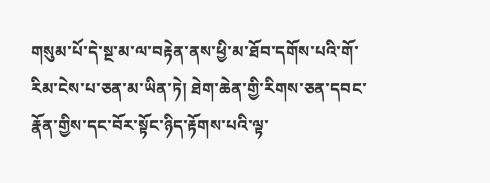གསུམ་པོ་དེ་སྔ་མ་ལ་བརྟེན་ནས་ཕྱི་མ་ཐོབ་དགོས་པའི་གོ་རིམ་ངེས་པ་ཅན་མ་ཡིན་ཏེ། ཐེག་ཆེན་གྱི་རིགས་ཅན་དབང་རྣོན་གྱིས་དང་བོར་སྟོང་ཉིད་རྟོགས་པའི་ལྟ་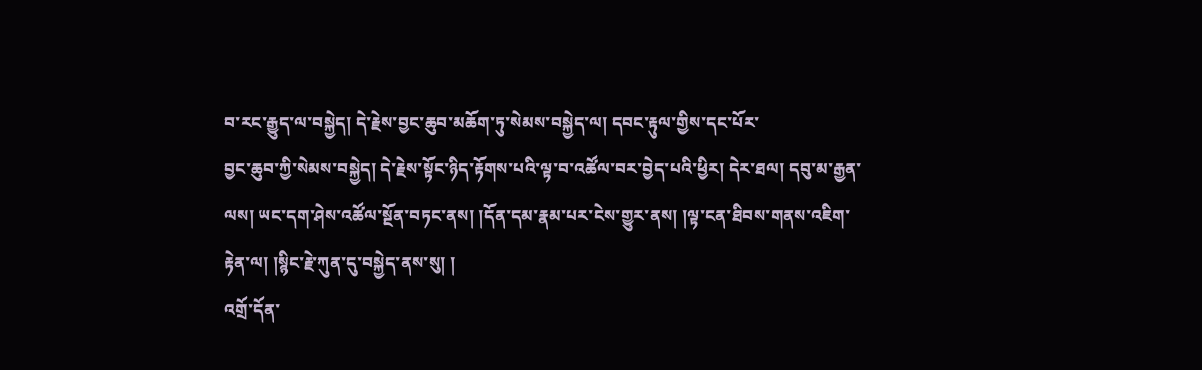བ་རང་རྒྱུད་ལ་བསྐྱེད། དེ་རྗེས་བྱང་ཆུབ་མཆོག་ཏུ་སེམས་བསྐྱེད་ལ། དབང་རྟུལ་གྱིས་དང་པོར་
བྱང་ཆུབ་ཀྱི་སེམས་བསྐྱེད། དེ་རྗེས་སྟོང་ཉིད་རྟོགས་པའི་ལྟ་བ་འཚོལ་བར་བྱེད་པའི་ཕྱིར། དེར་ཐལ། དབུ་མ་རྒྱན་ལས། ཡང་དག་ཤེས་འཚོལ་སྔོན་བཏང་ནས། །དོན་དམ་རྣམ་པར་ངེས་གྱུར་ནས། །ལྟ་ངན་ཐིབས་གནས་འཇིག་རྟེན་ལ། །སྙིང་རྗེ་ཀུན་དུ་བསྐྱེད་ནས་སུ། །
འགྲོ་དོན་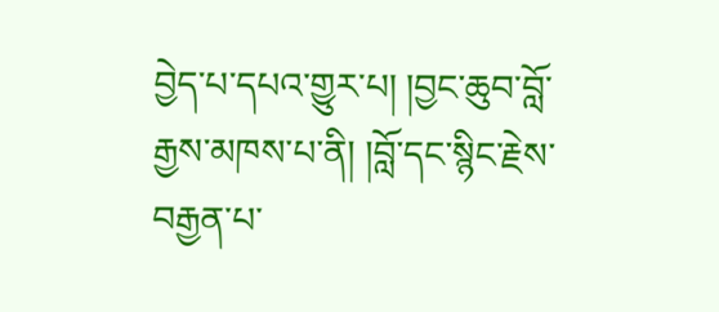བྱེད་པ་དཔའ་གྱུར་པ། །བྱང་ཆུབ་བློ་རྒྱས་མཁས་པ་ནི། །བློ་དང་སྙིང་རྗེས་བརྒྱན་པ་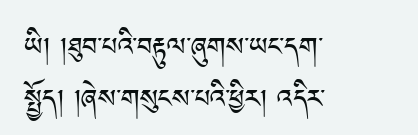ཡི། །ཐུབ་པའི་བརྟུལ་ཞུགས་ཡང་དག་སྤྱོད། །ཞེས་གསུངས་པའི་ཕྱིར། འདིར་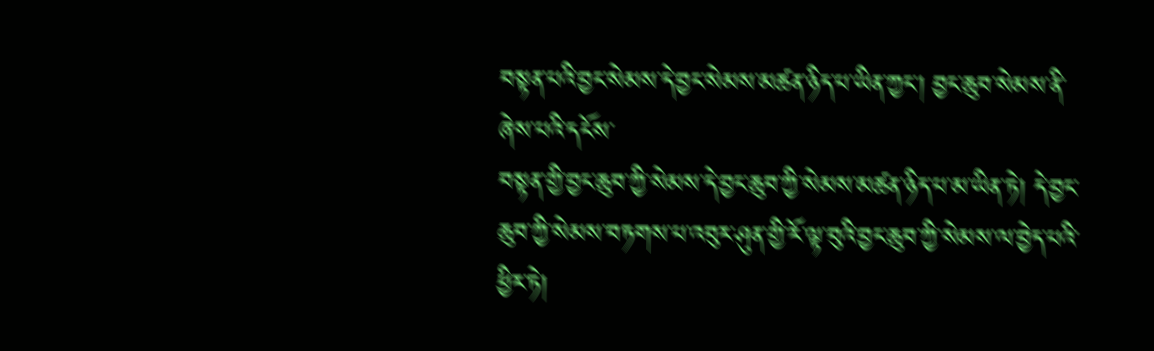བསྟན་པའི་བྱང་སེམས་དེ་བྱང་སེམས་མཚན་ཉིད་པ་ཡིན་ཀྱང་། བྱང་ཆུབ་སེམས་ནི་ཞེས་པའི་དངོས་
བསྟན་གྱི་བྱང་ཆུབ་ཀྱི་སེམས་དེ་བྱང་ཆུབ་ཀྱི་སེམས་མཚན་ཉིད་པ་མ་ཡིན་ཏེ། དེ་བྱང་ཆུབ་ཀྱི་སེམས་བཏགས་པ་འབུར་ཤུན་གྱི་རོ་ལྟ་བུའི་བྱང་ཆུབ་ཀྱི་སེམས་ལ་བྱེད་པའི་ཕྱིར་ཏེ།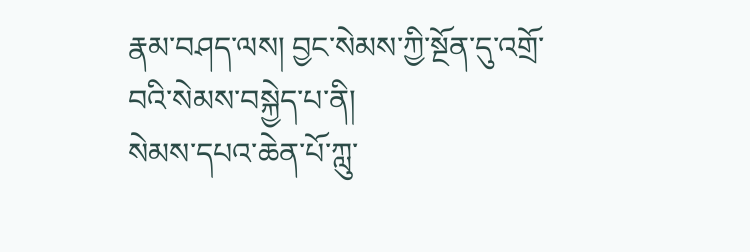རྣམ་བཤད་ལས། བྱང་སེམས་ཀྱི་སྔོན་དུ་འགྲོ་བའི་སེམས་བསྐྱེད་པ་ནི།
སེམས་དཔའ་ཆེན་པོ་ཀླུ་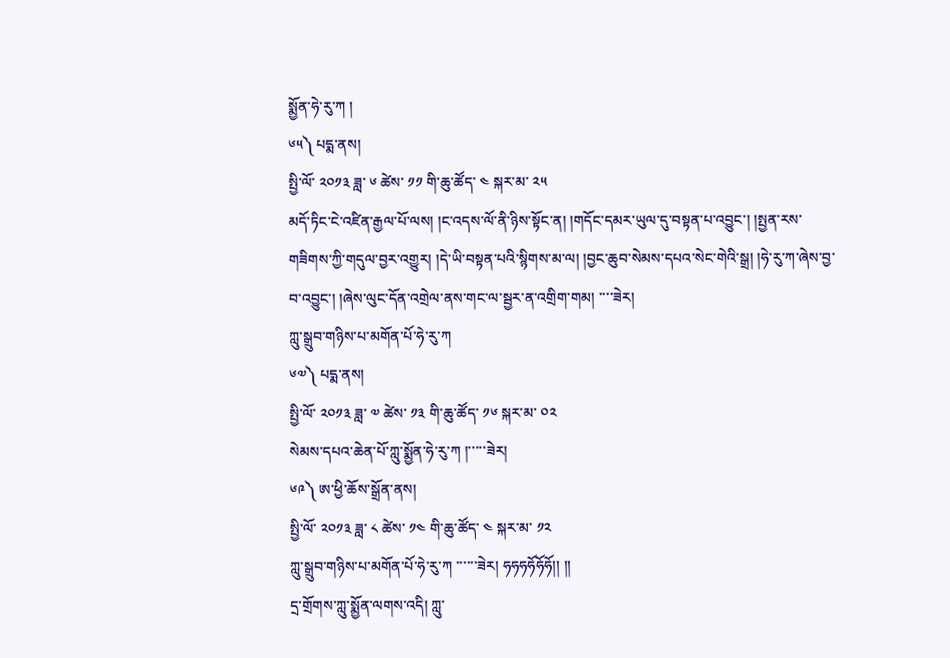སྨྱོན་ཧེ་རུ་ཀ །
༦༥༽ པདྨ་ནས།
སྤྱི་ལོ་ ༢༠༡༣ ཟླ་ ༦ ཚེས་ ༡༡ གི་ཆུ་ཚོད་ ༤ སྐར་མ་ ༢༥
མདོ་ཏིང་ངེ་འཛིན་རྒྱལ་པོ་ལས། །ང་འདས་ལོ་ནི་ཉིས་སྟོང་ན། །གདོང་དམར་ཡུལ་དུ་བསྟན་པ་འབྱུང་། །སྤྱན་རས་གཟིགས་ཀྱི་གདུལ་བྱར་འགྱུར། །དེ་ཡི་བསྟན་པའི་སྙིགས་མ་ལ། །བྱང་ཆུབ་སེམས་དཔའ་སེང་གེའི་སྒྲ། །ཧེ་རུ་ཀ་ཞེས་བྱ་བ་འབྱུང་། །ཞེས་ལུང་དོན་འགྲེལ་ནས་གང་ལ་སྦྱར་ན་འགྲིག་གམ། ་་་་ཟེར།
ཀླུ་སྒྲུབ་གཉིས་པ་མགོན་པོ་ཧེ་རུ་ཀ
༦༧༽ པདྨ་ནས།
སྤྱི་ལོ་ ༢༠༡༣ ཟླ་ ༧ ཚེས་ ༡༣ གི་ཆུ་ཚོད་ ༡༦ སྐར་མ་ ༠༢
སེམས་དཔའ་ཆེན་པོ་ཀླུ་སྨྱོན་ཧེ་རུ་ཀ །་་་་་ཟེར།
༦༩༽ ཨ་ཕྱི་ཆོས་སྒྲོན་ནས།
སྤྱི་ལོ་ ༢༠༡༣ ཟླ་ ༨ ཚེས་ ༡༤ གི་ཆུ་ཚོད་ ༤ སྐར་མ་ ༡༢
ཀླུ་སྒྲུབ་གཉིས་པ་མགོན་པོ་ཧེ་རུ་ཀ ་་་་་་ཟེར། ཧཧཧཧོཧོཧོ།། །།
དྲ་གྲོགས་ཀླུ་སྨྱོན་ལགས་འདི། ཀླུ་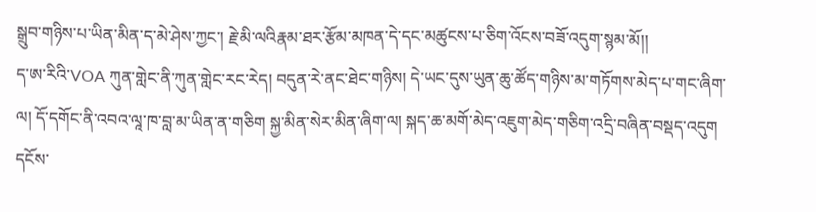སྒྲུབ་གཉིས་པ་ཡིན་མིན་ད་མེ་ཤེས་ཀྱང་། རྗེ་མི་ལའིརྣམ་ཐར་རྩོམ་མཁན་དེ་དང་མཚུངས་པ་ཅིག་འོངས་བཟོ་འདུག་སྙམ་མོ།།
ད་ཨ་རིའི་VOA ཀུན་གླེང་ནི་ཀུན་གླེང་རང་རེད། བདུན་རེ་ནང་ཐེང་གཉིས། དེ་ཡང་དུས་ཡུན་ཆུ་ཚོད་གཉིས་མ་གཏོགས་མེད་པ་གང་ཞིག་ལ། དོ་དགོང་ནི་འབའ་ལཱ་ཁ་བླ་མ་ཡིན་ན་གཅིག སྐྱ་མིན་སེར་མིན་ཞིག་ལ། སྐད་ཆ་མགོ་མེད་འཇུག་མེད་གཅིག་འདྲི་བཞིན་བསྡད་འདུག དངོས་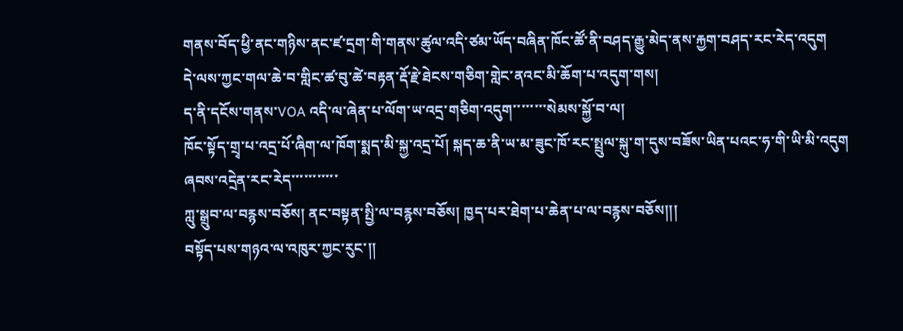གནས་བོད་ཕྱི་ནང་གཉིས་ནང་ཛ་དྲག་གི་གནས་ཚུལ་འདི་ཙམ་ཡོད་བཞིན་ཁོང་ཚོ་ནི་བཤད་རྒྱུ་མེད་ནས་རྐྱག་བཤད་རང་རེད་འདུག
དེ་ལས་ཀྱང་གལ་ཆེ་བ་གླིང་ཚ་བུ་ཚེ་བརྟན་རྡོ་རྗེ་ཐེངས་གཅིག་གླེང་ནའང་མི་ཆོག་པ་འདུག་གས།
ད་ནི་དངོས་གནས་VOA འདི་ལ་ཞེན་པ་ལོག་ཡ་འདྲ་གཅིག་འདུག་་་་་་་་སེམས་སྐྱོ་བ་ལ།
ཁོང་སྟོད་གྲྭ་པ་འདྲ་པོ་ཞིག་ལ་ཁོག་སྨད་མི་སྐྱ་འདྲ་པོ། སྐད་ཆ་ནི་ཡ་མ་ཟུང་ཁོ་རང་སྤྲུལ་སྐུ་ག་དུས་བཟོས་ཡིན་པའང་ཧ་གི་ཡི་མི་འདུག ཞབས་འདྲེན་རང་རེད་་་་་་་་་་་
ཀླུ་སྒྲུབ་ལ་བརྙས་བཅོས། ནང་བསྟན་སྤྱི་ལ་བརྙས་བཅོས། ཁྱད་པར་ཐེག་པ་ཆེན་པ་ལ་བརྙས་བཅོས།།།
བསྟོད་པས་གཉའ་ལ་འཁུར་ཀྱང་རུང་།།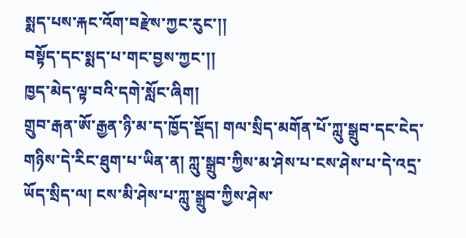སྨད་པས་རྐང་འོག་བརྫེས་ཀྱང་རུང་།།
བསྟོད་དང་སྨད་པ་གང་བྱས་ཀྱང་།།
ཁྱད་མེད་ལྟ་བའི་དགེ་སློང་ཞིག།
གྲུབ་རྒན་ཨོ་རྒྱན་ཉི་མ་ད་ཁྱོད་སྡོད། གལ་སྲིད་མགོན་པོ་ཀླུ་སྒྲུབ་དང་ངེད་གཉིས་དེ་རིང་ཐུག་པ་ཡིན་ན། ཀླུ་སྒྲུབ་ཀྱིས་མ་ཤེས་པ་ངས་ཤེས་པ་དེ་འདྲ་ཡོད་སྲིད་ལ། ངས་མི་ཤེས་པ་ཀླུ་སྒྲུབ་ཀྱིས་ཤེས་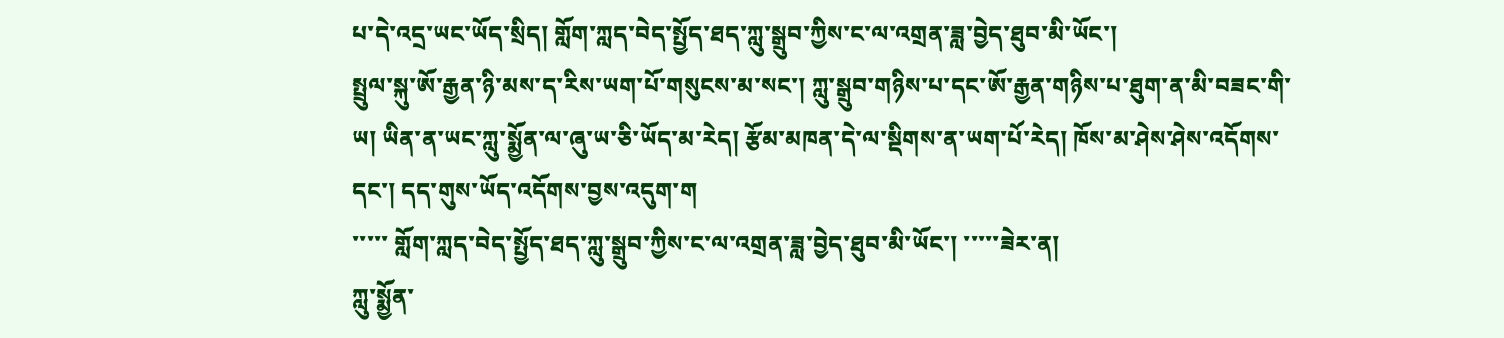པ་དེ་འདྲ་ཡང་ཡོད་སྲིད། གློག་ཀླད་བེད་སྤྱོད་ཐད་ཀླུ་སྒྲུབ་ཀྱིས་ང་ལ་འགྲན་ཟླ་བྱེད་ཐུབ་མི་ཡོང་།
སྤྲུལ་སྐུ་ཨོ་རྒྱན་ཉི་མས་ད་རིས་ཡག་པོ་གསུངས་མ་སང་། ཀླུ་སྒྲུབ་གཉིས་པ་དང་ཨོ་རྒྱན་གཉིས་པ་ཐུག་ན་མི་བཟང་གི་ཡ། ཡིན་ན་ཡང་ཀླུ་སྨྱོན་ལ་ཞུ་ཡ་ཅི་ཡོད་མ་རེད། རྩོམ་མཁན་དེ་ལ་སྡིགས་ན་ཡག་པོ་རེད། ཁོས་མ་ཤེས་ཤེས་འདོགས་དང་། དད་གུས་ཡོད་འདོགས་བྱས་འདུག་ག
་་་་་ གློག་ཀླད་བེད་སྤྱོད་ཐད་ཀླུ་སྒྲུབ་ཀྱིས་ང་ལ་འགྲན་ཟླ་བྱེད་ཐུབ་མི་ཡོང་། ་་་་་ཟེར་ན།
ཀླུ་སྨྱོན་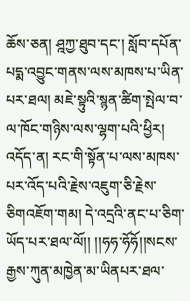ཆོས་ཅན། ཤྰཀྱ་ཐུབ་དང་། སློབ་དཔོན་པདྨ་འབྱུང་གནས་ལས་མཁས་པ་ཡིན་པར་ཐལ། མཇེ་སྟུའི་སྙན་ཚིག་སྤེལ་བ་ལ་ཁོང་གཉིས་ལས་ལྷག་པའི་ཕྱིར། འདོད་ན། རང་གི་སྟོན་པ་ལས་མཁས་པར་འོད་པའི་རྗེས་འཇུག་ཅི་རྗེས་ཅིགའཇོག་གམ། དེ་འདྲའི་ནང་པ་ཅིག་ཡོད་པར་ཐལ་ལོ།། །།ཧཧ་ཧོཧོ།།སངས་རྒྱས་ཀུན་མཁྱེན་མ་ཡིནཔར་ཐལ་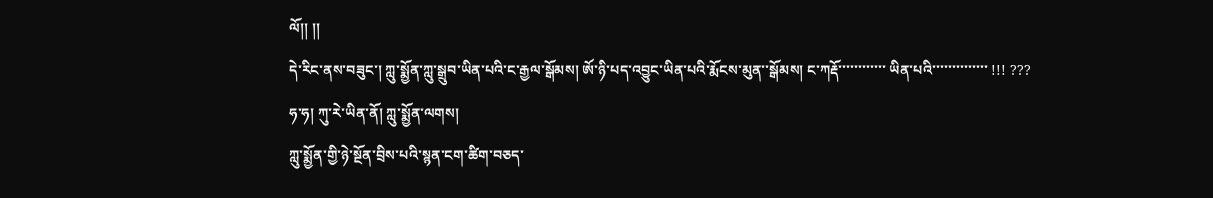ལོ།། །།
དེ་རིང་ནས་བཟུང་། ཀླུ་སྨྱོན་ཀླུ་སྒྲུབ་ཡིན་པའི་ང་རྒྱལ་སྒོམས། ཨོ་ཉི་པད་འབྱུང་ཡིན་པའི་རྨོངས་མུན་་སྒོམས། ང་ཀརྡོ་་་་་་་་་་་་ ཡིན་པའི་་་་་་་་་་་་་་ !!! ???
ཧ་ཧ། ཀུ་རེ་ཡིན་ནོ། ཀླུ་སྨྱོན་ལགས།
ཀླུ་སྨྱོན་གྱི་ཉེ་སྔོན་བྲིས་པའི་སྙན་ངག་ཚིག་བཅད་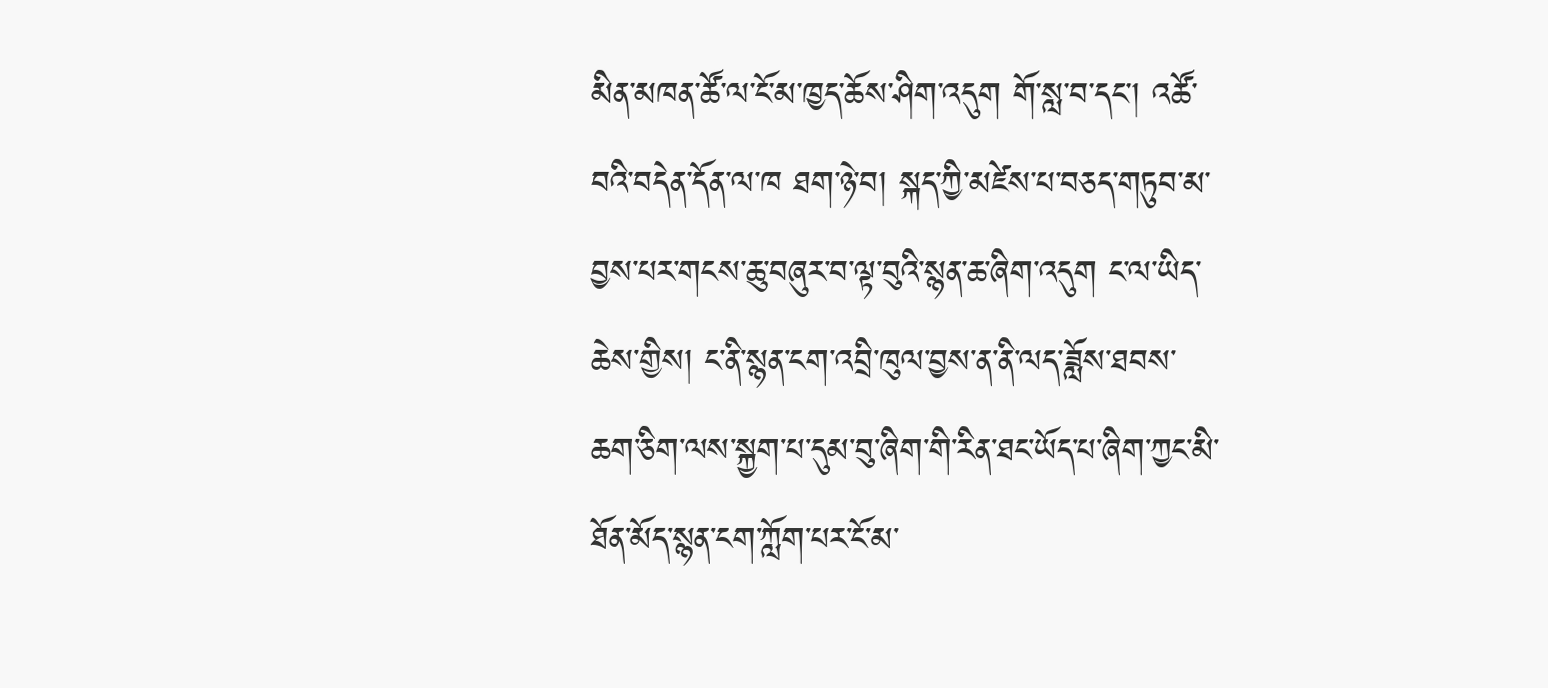མིན་མཁན་ཚོ་ལ་ངོ་མ་ཁྱད་ཆོས་ཤིག་འདུག གོ་སླ་བ་དང་། འཚོ་བའི་བདེན་དོན་ལ་ཁ ཐག་ཉེ་བ། སྐད་ཀྱི་མཛེས་པ་བཅད་གཏུབ་མ་བྱས་པར་གངས་ཆུ་བཞུར་བ་ལྟ་བུའི་སྙན་ཆ་ཞིག་འདུག ང་ལ་ཡིད་ཆེས་གྱིས། ང་ནི་སྙན་ངག་འབྲི་ཁུལ་བྱས་ན་ནི་ལད་ཟློས་ཐབས་ཆག་ཅིག་ལས་སྐྱག་པ་དུམ་བུ་ཞིག་གི་རིན་ཐང་ཡོད་པ་ཞིག་ཀྱང་མི་ཐོན་མོད་སྙན་ངག་ཀློག་པར་ངོ་མ་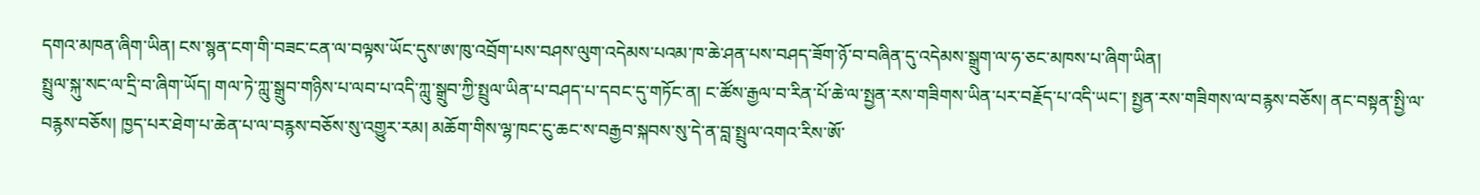དགའ་མཁན་ཞིག་ཡིན། ངས་སྙན་ངག་གི་བཟང་ངན་ལ་བལྟས་ཡོང་དུས་ཨ་ཁུ་འབྲོག་པས་བཤས་ལུག་འདེམས་པའམ་ཁ་ཆེ་ཤན་པས་བཤད་ཟོག་ཉོ་བ་བཞིན་དུ་འདེམས་སྒྲུག་ལ་ཧ་ཅང་མཁས་པ་ཞིག་ཡིན།
སྤྲུལ་སྐུ་སང་ལ་དྲི་བ་ཞིག་ཡོད། གལ་ཏེ་ཀླུ་སྒྲུབ་གཉིས་པ་ལབ་པ་འདི་ཀླུ་སྒྲུབ་ཀྱི་སྤྲུལ་ཡིན་པ་བཤད་པ་དབང་དུ་གཏོང་ན། ང་ཚོས་རྒྱལ་བ་རིན་པོ་ཆེ་ལ་སྤྱན་རས་གཟིགས་ཡིན་པར་བརྗོད་པ་འདི་ཡང་། སྤྱན་རས་གཟིགས་ལ་བརྙས་བཅོས། ནང་བསྟན་སྤྱི་ལ་བརྙས་བཅོས། ཁྱད་པར་ཐེག་པ་ཆེན་པ་ལ་བརྙས་བཅོས་སུ་འགྱུར་རམ། མཆོག་གིས་ལྷ་ཁང་ངུ་ཆང་ས་བརྒྱབ་སྐབས་སུ་དེ་ན་བླ་སྤྲུལ་འགའ་རིས་ཨོ་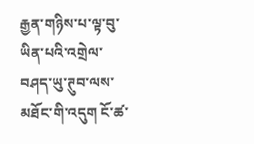རྒྱན་གཉིས་པ་ལྟ་བུ་ཡིན་པའི་འགྲེལ་བཤད་ཡུ་ཊུབ་ལས་མཐོང་གི་འདུག ངོ་ཚ་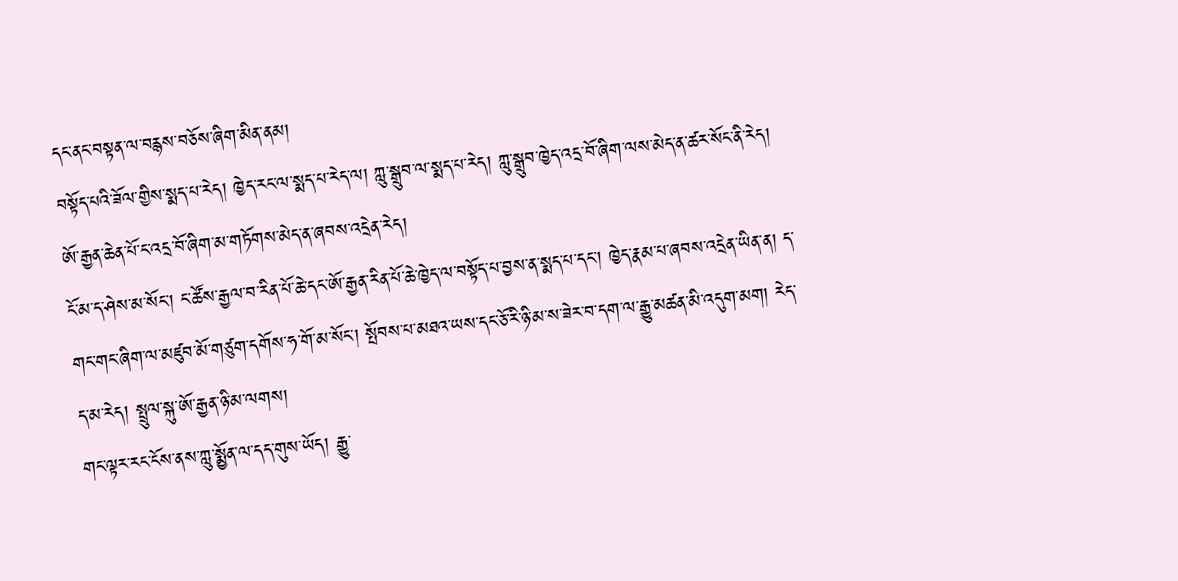དང་ནང་བསྟན་ལ་བརྙས་བཅོས་ཞིག་མིན་ནམ།
བསྟོད་པའི་ཟོལ་གྱིས་སྨད་པ་རེད། ཁྱེད་རང་ལ་སྨད་པ་རེད་ལ། ཀླུ་སྒྲུབ་ལ་སྨད་པ་རེད། ཀླུ་སྒྲུབ་ཁྱེད་འདྲ་བོ་ཞིག་ལས་མེད་ན་ཚར་སོང་ནི་རེད། ཨོ་རྒྱན་ཆེན་པོ་ང་འདྲ་བོ་ཞིག་མ་གཏོགས་མེད་ན་ཞབས་འདྲེན་རེད།
ངོ་མ་ད་ཤེས་མ་སོང་། ང་ཚོས་རྒྱལ་བ་རིན་པོ་ཆེ་དང་ཨོ་རྒྱན་རིན་པོ་ཆེ་ཁྱེད་ལ་བསྟོད་པ་བྱས་ན་སྨད་པ་དང་། ཁྱེད་རྣམ་པ་ཞབས་འདྲེན་ཡིན་ན། ད་གང་གང་ཞིག་ལ་མཛུབ་མོ་གཙུག་དགོས་ཧ་གོ་མ་སོང་། སྤོབས་པ་མཐའ་ཡས་དང་ཅོ་རི་ཉི་མ་ས་ཟེར་བ་དག་ལ་རྒྱུ་མཚན་མི་འདུག་མག། རེད་ད་མ་རེད། སྤྲུལ་སྐུ་ཨོ་རྒྱན་ཉི་མ་ལགས།
གང་ལྟར་རང་ངོས་ནས་ཀླུ་སྨྱོན་ལ་དད་གུས་ཡོད། རྒྱུ་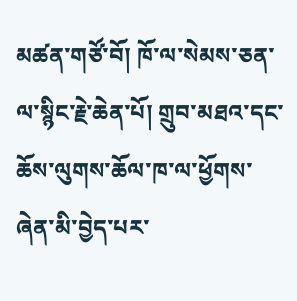མཚན་གཙོ་བོ། ཁོ་ལ་སེམས་ཅན་ལ་སྙིང་རྗེ་ཆེན་པོ། གྲུབ་མཐའ་དང་ཆོས་ལུགས་ཆོལ་ཁ་ལ་ཕྱོགས་ཞེན་མི་བྱེད་པར་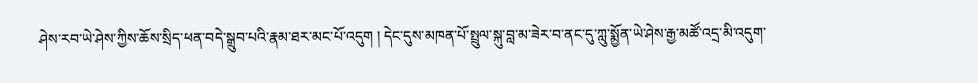ཤེས་རབ་ཡེ་ཤེས་ཀྱིས་ཆོས་སྲིད་ཕན་བདེ་སྒྲུབ་པའི་རྣམ་ཐར་མང་པོ་འདུག ། དེང་དུས་མཁན་པོ་སྤྲུལ་སྐུ་བླ་མ་ཟེར་བ་ནང་དུ་ཀླུ་སྨྱོན་ཡེ་ཤེས་རྒྱ་མཚོ་འདྲ་མི་འདུག་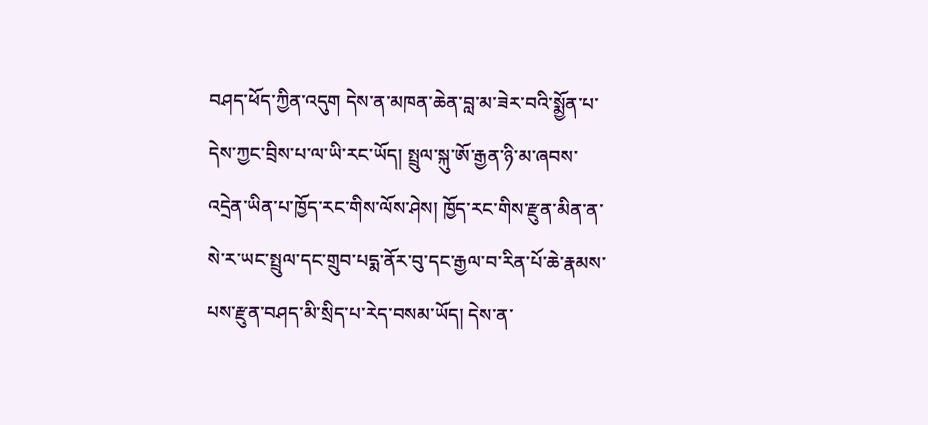བཤད་ཕོད་ཀྱིན་འདུག དེས་ན་མཁན་ཆེན་བླ་མ་ཟེར་བའི་སྨྱོན་པ་དེས་ཀྱང་བྲིས་པ་ལ་ཡི་རང་ཡོད། སྤྲུལ་སྐུ་ཨོ་རྒྱན་ཉི་མ་ཞབས་འདྲེན་ཡིན་པ་ཁྱོད་རང་གིས་ལོས་ཤེས། ཁྱོད་རང་གིས་རྫུན་མིན་ན་སེ་ར་ཡང་སྤྲུལ་དང་གྲུབ་པདྨ་ནོར་བུ་དང་རྒྱལ་བ་རིན་པོ་ཆེ་རྣམས་པས་རྫུན་བཤད་མི་སྲིད་པ་རེད་བསམ་ཡོད། དེས་ན་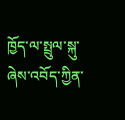ཁྱོད་ལ་སྤྲུལ་སྐུ་ཞེས་འབོད་ཀྱིན་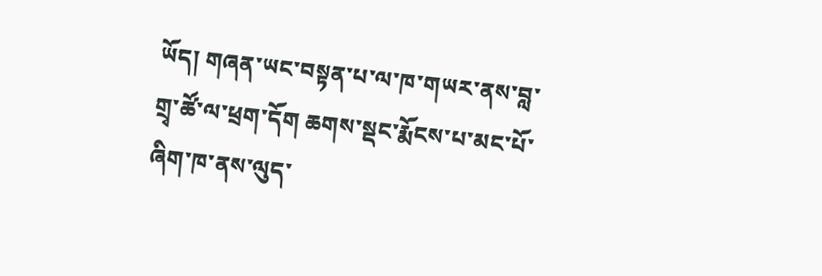ཡོད། གཞན་ཡང་བསྟན་པ་ལ་ཁ་གཡར་ནས་བླ་གྲྭ་ཚོ་ལ་ཕྲག་དོག ཆགས་སྡང་རྨོངས་པ་མང་པོ་ཞིག་ཁ་ནས་ལུད་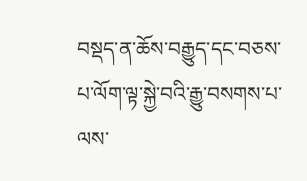བསྡད་ན་ཆོས་བརྒྱུད་དང་བཅས་པ་ལོག་ལྟ་སྐྱེ་བའི་རྒྱུ་བསགས་པ་ལས་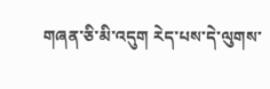གཞན་ཅི་མི་འདུག རེད་པས་དེ་ལུགས་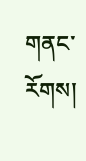གནང་རོགས།